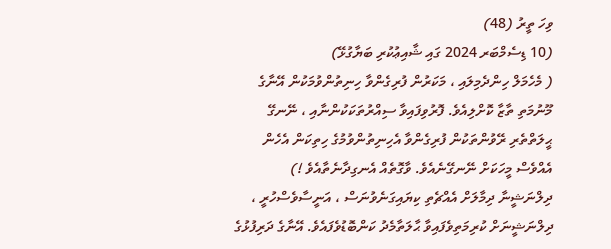ވިހަ ތީރު (48)
(10 ޑިސެމްބަރ 2024 ގައި ޝާއިޢުކުރި ބަޔާގުޅޭ)
( މެހެމަލް ހިންދެމިލައި ، މަކަރުން ފުރިގެންވާ ހިނިތުންވުމަކުން އޭނާގެ މޫނުމަތި ތާޒާ ކޮށްލިއެވެ. ފޮރުވިފައިވާ ސިއްރުތަކަކުންނާއި ، ނޭނގޭ ޙީލަތްތެރި ރޭވުންތަކުން ފުރިގެންވާ އެހިނިތުންވުމުގެ ހިތިކަން އެހެން އެއްވެސް މީހަކަށް ނޭނގޭނެއެވެ. ވާގޮތެއް އެނގިދާނެތާއެވެ !)
ދިލްނަޝީނާ ދިމާލަށް އެއްޗެތި ކިޔައިގަނެވުނަސް ، އަނީސާވެސްހުރީ ، ދިލްނަޝީނަށް ކުރިމަތިވެފައިވާ ޙާލަތާމެދު ކަންބޮޑުވެފައެވެ. އޭނާގެ ދަރިފުޅުގެ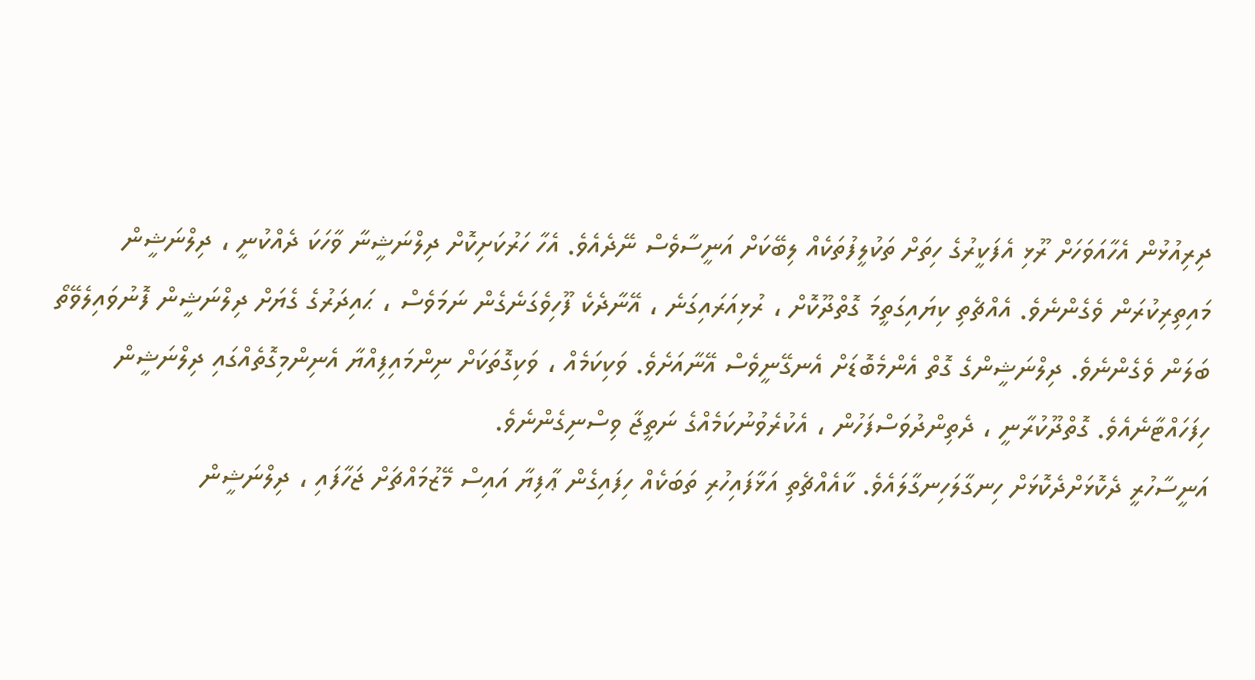ދިރިއުޅުން އެހާއަވަހަށް ރޫޅި އެފަކީރުގެ ހިތަށް ތަކުލީފުތަކެއް ލިބޭކަށް އަނީސާވެސް ނޭދެއެވެ. އެހާ ހަރުކަށިކޮށް ދިލްނަޝީނާ ވާހަކަ ދެއްކުނީ ، ދިލްނަޝީން މައިތިރިކުރަން ވެގެންނެވެ. އެއްޗެތި ކިޔައިގަތީމަ ގޮތްދޫކޮށް ، ރުޅިއަރައިގަނެ ، އޭނާދެކެ ފޫހިވެގަނެގެން ނަމަވެސް ، ޙައިދަރުގެ ގެޔަށް ދިލްނަޝީން ފޮނުވައިލެވޭތޯ ބަލަން ވެގެންނެވެ. ދިލްނަޝީންގެ ގޮތް އެންމެބޮޑަށް އެނގޭނީވެސް އޭނާއަށެވެ. ވަކިކަމެއް ، ވަކިގޮތަކަށް ނިންމައިފިއްޔާ އެނިންމިގޮތެއްގައި ދިލްނަޝީން ހިފަހައްޓާނެއެވެ. ގޮތްދޫކުރާނީ ، ދެތިންދުވަސްފަހުން ، އެކުރެވުނުކަމެއްގެ ނަތީޖާ ވިސްނިގެންނެވެ.
އަނީސާހުރީ ދެކޮޅަށްދެކޮޅަށް ހިނގާލަހިނގާލައެވެ. ކާއެއްޗެތި އަޅާފައިހުރި ތަބަކެއް ހިފައިގެން ޢާފިޔާ އައިސް މޭޒުމައްޗަށް ޖަހާފައި ، ދިލްނަޝީން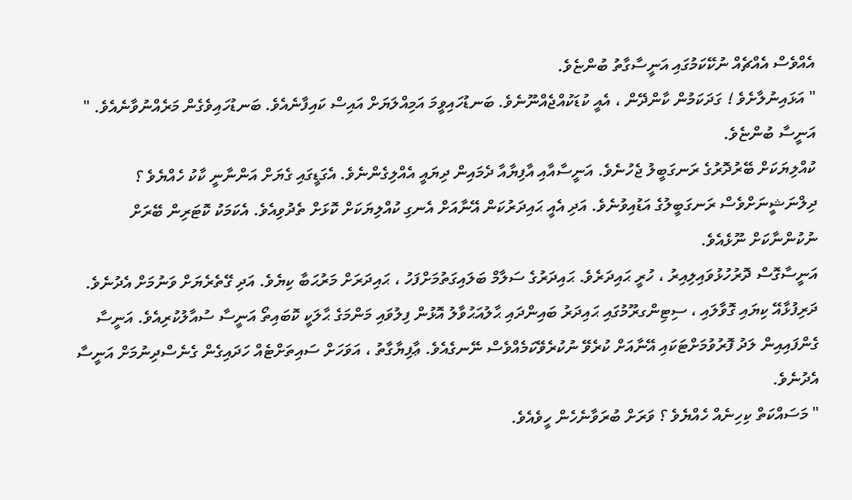އެއްވެސް އެއްޗެއް ނުކޭކަމުގައި އަނީސާގާތު ބުންޏެވެ.
" އަޅައިނުލާށެވެ ! ގަދަކަމުން ކާންދޭން ، އެއީ ކުޑަކުއްޖެއްނޫނެވެ. ބަނޑުހައިވީމަ އަމިއްލަޔަށް އައިސް ކައިފާނެއެވެ. ބަނޑުހައިވެގެން މަރެއްނުވާނެއެވެ. " އަނީސާ ބުންޏެވެ.
ކުއްލިޔަކަށް ބޭރުދޮރުގެ ރަނގަބީލު ޖެހުނެވެ. އަނީސާއާއި އާފިޔާއާ ދެމައިން ދިޔައީ އެއްލިގެންނެވެ. އެގަޑީގައި ގެޔަށް އަންނާނީ ކާކު ހެއްޔެވެ ؟ ދިލްނަޝީނަށްވެސް ރަނގަބީލުގެ އަޑުއިވުނެވެ. އަދި އެއީ ޙައިދަރުކަން އޭނާއަށް އެނގި ކުއްލިޔަކަށް ކޮޅަށް ތެދުވިއެވެ. އެކަމަކު ކޮޓަރިން ބޭރަށް ނުކުންނާކަށް ނޫޅެއެވެ.
އަނީސާގޮސް ދޮރުހުޅުވައިލިއިރު ، ހުރީ ޙައިދަރެވެ. ޙައިދަރުގެ ސަލާމް ބަލައިގަތުމަށްފަހު ، ޙައިދަރަށް މަރުޙަބާ ކިޔެވެ. އަދި ގޭތެރެޔަށް ވަނުމަށް އެދުނެވެ. ދަރިފުޅާއޭ ކިޔައި ގޮވާލައި ، ސިޓިންގރޫމުގައި ޙައިދަރު ބައިންދައި ޙާލުއަޙުވާލު އޮޅުން ފިލުވައި މަންމަގެ ޙާލަކީ ކޮބައިތޯ އަނީސާ ސުއާލުކުރިއެވެ. އަނީސާ ގެންފައިއިން ލަދު ފޮރުވުމަށްޓަކައި އޭނާއަށް ކުރެވޭ ނުކުރެވޭކަމެއްވެސް ނޭނގެއެވެ. ޢާފިޔާގާތު ، އަވަހަށް ސައިތަށްޓެއް ހަދައިގެން ގެނެސްދިނުމަށް އަނީސާ އެދުނެވެ.
" މަސައްކަތް ކިހިނެއް ހެއްޔެވެ ؟ ވަރަށް ބުރަވާނެހެން ހީވެއެވެ.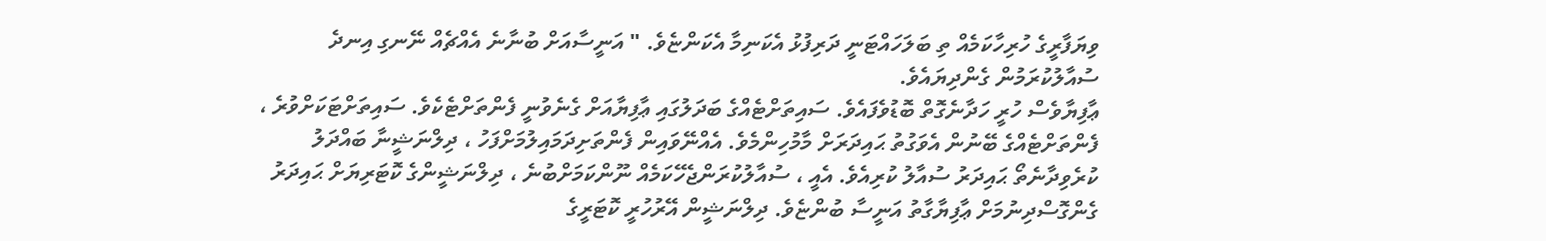ވިޔަފާރީގެ ހުރިހާކަމެއް ތި ބަލަހައްޓަނީ ދަރިފުޅު އެކަނިމާ އެކަންޏެވެ. " އަނީސާއަށް ބުނާނެ އެއްޗެއް ނޭނގި އިނދެ ސުއާލުކުރަމުން ގެންދިޔައެވެ.
ޢާފިޔާވެސް ހުރީ ހަދާނެގޮތް ބޮޑުވެފައެވެ. ސައިތަށްޓެއްގެ ބަދަލުގައި ޢާފިޔާއަށް ގެނެވުނީ ފެންތަށްޓެކެވެ. ސައިތަށްޓަކަށްވުރެ ، ފެންތަށްޓެއްގެ ބޭނުން އެވަގުތު ޙައިދަރަށް މާމުހިންމެވެ. އެއްނޭވައިން ފެންތަށިދަމައިލުމަށްފަހު ، ދިލްނަޝީނާ ބައްދަލު ކުރެވިދާނެތޯ ޙައިދަރު ސުއާލު ކުރިއެވެ. އެއީ ، ސުއާލުކުރަންޖެހޭކަމެއް ނޫންކަމަށްބުނެ ، ދިލްނަޝީންގެ ކޮޓަރިޔަށް ޙައިދަރު ގެންގޮސްދިނުމަށް ޢާފިޔާގާތު އަނީސާ ބުންޏެވެ. ދިލްނަޝީން އޭރުހުރީ ކޮޓަރީގެ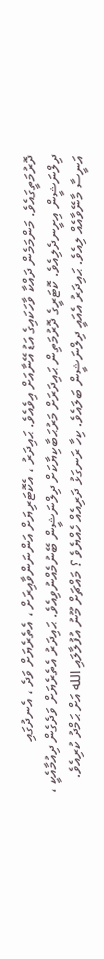ދޮރުމަތީގައެވެ. މަންމަމެން ދައްކާ ވާހަކައިގެ އަޑު އޭނާއަށް އިވެއެވެ. ޙައިދަރު ، އެކޮޓަރިޔަށް އަންނަންވާއިރަށް ، އެތެރެޔަށް ވަދެ ، އެނދުގައި ދިލްނަޝީން އިށީނދެލިއެވެ. ކޮޓަރީގެ ދޮރުމަތިން ޙައިދަރަށް މަރުޙަބާކިޔާކަށް ދިލްނަޝީން ބޭނުމެއްނުވިއެވެ. ޙައިދަރު އެތެރެޔަށް ވަދެގެން ދިއުމާއެކީ ، އަނީސާ މާނޭވާއެއް ލިއެވެ. ޙައިދަރު އެއައީ ދިލްނަޝީން ބަލައެވެ. ކިހާ ރަނގަޅު ދަރިއެއް ހެއްޔެވެ ؟ މައްޗަށް މޫނު އުފުލާލައި الله އަށް ޙަމްދު ކުރިއެވެ.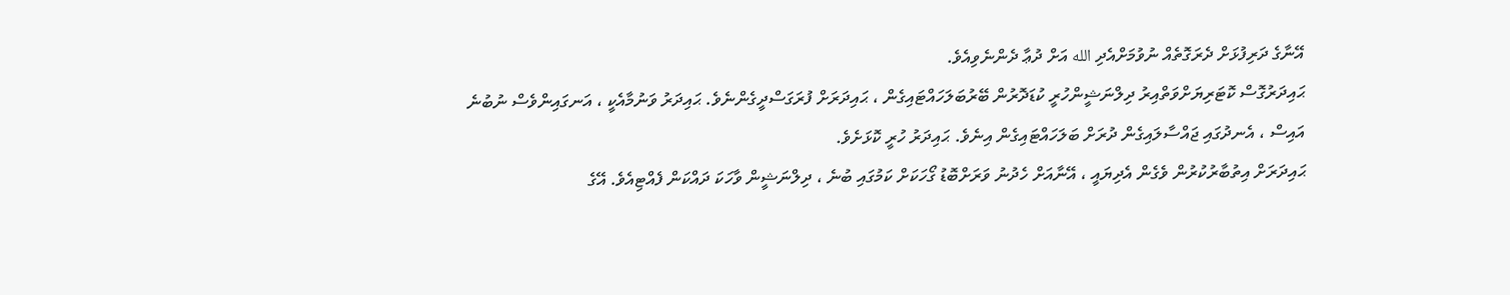އޭނާގެ ދަރިފުޅަށް ދެރަގޮތެއް ނުވުމަށްއެދި الله އަށް ދުޢާ ދެންނެވިއެވެ.
ޙައިދަރުގޮސް ކޮޓަރިޔަށްވަތްއިރު ދިލްނަޝީންހުރީ ކުޑަދޮރުން ބޭރުބަލަހައްޓައިގެން ، ޙައިދަރަށް ފުރަގަސްދީގެންނެވެ. ޙައިދަރު ވަނުމާއެކީ ، އަނގައިންވެސް ނުބުނެ އައިސް ، އެނދުގައި ޖައްސާލައިގެން ދުރަށް ބަލަހައްޓައިގެން އިނެވެ. ޙައިދަރު ހުރީ ކޮޅަށެވެ.
ޙައިދަރަށް އިތުބާރުކުރުން ވެގެން އެދިޔައީ ، އޭނާއަށް ހެދުނު ވަރަށްބޮޑު ގޯހަކަށް ކަމުގައި ބުނެ ، ދިލްނަޝީން ވާހަކަ ދައްކަން ފެއްޓިއެވެ. އޭގެ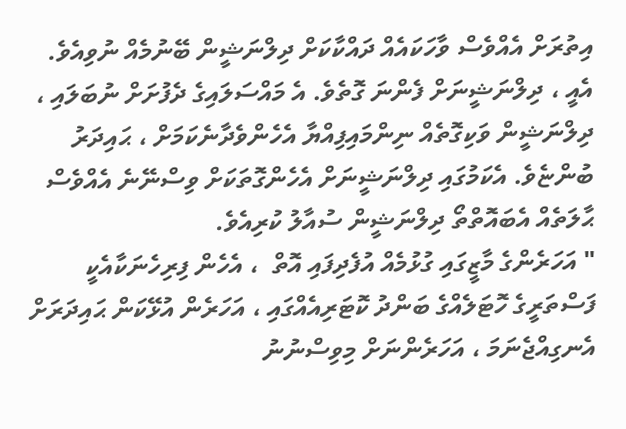އިތުރަށް އެއްވެސް ވާހަކައެއް ދައްކާކަށް ދިލްނަޝީން ބޭނުމެއް ނުވިއެވެ. އެއީ ، ދިލްނަޝީނަށް ފެންނަ ގޮތެވެ. އެ މައްސަލައިގެ ދެފުށަށް ނުބަލައި ، ދިލްނަޝީން ވަކިގޮތެއް ނިންމައިފިއްޔާ އެހެންވެދާނެކަމަށް ، ޙައިދަރު ބުންޏެވެ. އެކަމުގައި ދިލްނަޝީނަށް އެހެންގޮތަކަށް ވިސްނޭނެ އެއްވެސް ޙާލަތެއް އެބައޮތްތޯ ދިލްނަޝީން ސުއާލު ކުރިއެވެ.
" އަހަރެންގެ މާޒީގައި ގުޅުމެއް އުފެދިފައި އޮތް  ، އެހެން ފިރިހެނަކާއެކީ ފަސްތަރީގެ ހޮޓަލެއްގެ ބަންދު ކޮޓަރިއެއްގައި ، އަހަރެން އުޅޭކަން ޙައިދަރަށް އެނގިއްޖެނަމަ ، އަހަރެންނަށް މިވިސްނުނު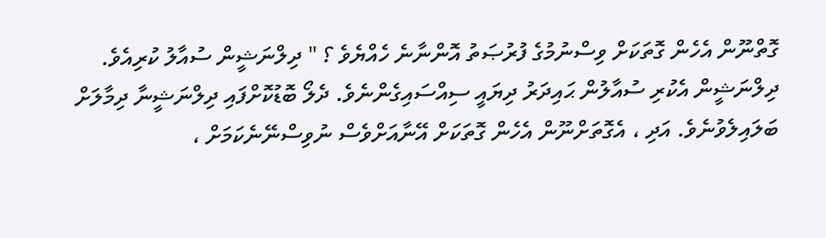ގޮތްނޫން އެހެން ގޮތަކަށް ވިސްނުމުގެ ފުރުޞަތު އޮންނާނެ ހެއްޔެވެ ؟ " ދިލްނަޝީން ސުއާލު ކުރިއެވެ.
ދިލްނަޝީން އެކުރި ސުއާލުން ޙައިދަރު ދިޔައީ ސިއްސައިގެންނެވެ. ދެލޯ ބޮޑުކޮށްފައި ދިލްނަޝީނާ ދިމާލަށް ބަލައިލެވުނެވެ. އަދި ، އެގޮތަށްނޫން އެހެން ގޮތަކަށް އޭނާއަށްވެސް ނުވިސްނޭނެކަމަށް ،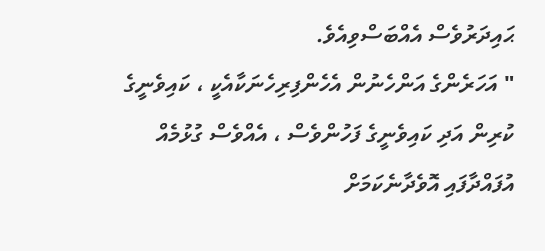ޙައިދަރުވެސް އެއްބަސްވިއެވެ.
" އަހަރެންގެ އަންހެނުން އެހެންފިރިހެނަކާއެކީ ، ކައިވެނީގެ ކުރިން އަދި ކައިވެނީގެ ފަހުންވެސް ، އެއްވެސް ގުޅުމެއް އުފައްދާފައި އޮވެދާނެކަމަށް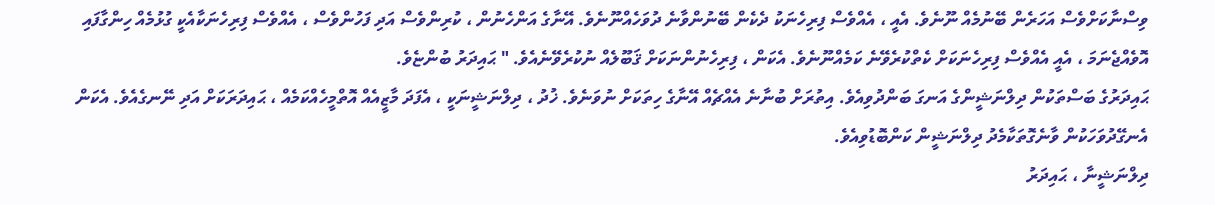ވިސްނާކަށްވެސް އަހަރެން ބޭނުމެއް ނޫނެވެ. އެއީ ، އެއްވެސް ފިރިހެނަކު ދެކެން ބޭނުންވާނެ ދުވަހެއްނޫނެވެ. އޭނާގެ އަންހެނުން ، ކުރިންވެސް އަދި ފަހުންވެސް ، އެއްވެސް ފިރިހެނަކާއެކީ ގުޅުމެއް ހިންގާފައި އޮވެއްޖެނަމަ ، އެއީ އެއްވެސް ފިރިހެނަކަށް ކެތްކުރެވޭނެ ކަމެއްނޫނެވެ. އެކަން ، ފިރިހެނުންނަކަށް ޤަބޫލެއް ނުކުރެވޭނެއެވެ. " ޙައިދަރު ބުންޏެވެ.
ޙައިދަރުގެ ބަސްތަކުން ދިލްނަޝީންގެ އަނގަ ބަންދުވިއެވެ. އިތުރަށް ބުނާނެ އެއްޗެއް އޭނާގެ ހިތަކަށް ނުވަނެވެ. ޚުދު ، ދިލްނަޝީނަކީ ، އެފަދަ މާޒީއެއް އޮތްމީހެއްކަމެއް ، ޙައިދަރަކަށް އަދި ނޭނގެއެވެ. އެކަން އެނގޭދުވަހަކުން ވާނެގޮތަކާމެދު ދިލްނަޝީން ކަންބޮޑުވިއެވެ.
ދިލްނަޝީނާ ، ޙައިދަރު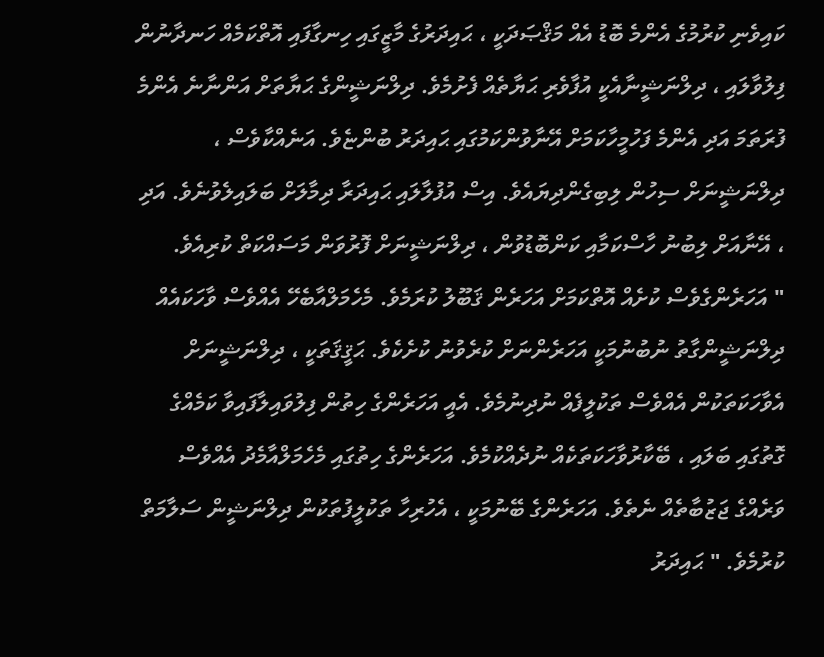ކައިވެނި ކުރުމުގެ އެންމެ ބޮޑު އެއް މަޤްޞަދަކީ ، ޙައިދަރުގެ މާޒީގައި ހިނގާފައި އޮތްކަމެއް ހަނދާނުން ފިލުވާލައި ، ދިލްނަޝީނާއެކީ އުފާވެރި ޙަޔާތެއް ފެށުމެވެ. ދިލްނަޝީންގެ ޙަޔާތަށް އަންނާނެ އެންމެ ފުރަތަމަ އަދި އެންމެ ފަހުމީހާކަމަށް އޭނާވުންކަމުގައި ޙައިދަރު ބުންޏެވެ. އަނެއްކާވެސް ، ދިލްނަޝީނަށް ސިހުން ލިބިގެންދިޔައެވެ. އިސް އުފުލާލައި ޙައިދަރާ ދިމާލަށް ބަލައިލެވުނެވެ. އަދި ، އޭނާއަށް ލިބުނު ހާސްކަމާއި ކަންބޮޑުވުން ، ދިލްނަޝީނަށް ފޮރުވަން މަސައްކަތް ކުރިއެވެ.
" އަހަރެންގެވެސް ކުށެއް އޮތްކަމަށް އަހަރެން ޤަބޫލު ކުރަމެވެ. މެހެމަލްއާބެހޭ އެއްވެސް ވާހަކައެއް ދިލްނަޝީންގާތު ނުބުނުމަކީ އަހަރެންނަށް ކުރެވުނު ކުށެކެވެ. ޙަޤީޤަތަކީ ، ދިލްނަޝީނަށް އެވާހަކަތަކުން އެއްވެސް ތަކުލީފެއް ނުދިނުމެވެ. އެއީ އަހަރެންގެ ހިތުން ފިލުވައިލާފައިވާ ކަމެއްގެ ގޮތުގައި ބަލައި ، ބޭކާރުވާހަކަތަކެއް ނުދެއްކުމެވެ. އަހަރެންގެ ހިތުގައި މެހެމަލްއާމެދު އެއްވެސް ވަރެއްގެ ޖަޒުބާތެއް ނެތެވެ. އަހަރެންގެ ބޭނުމަކީ ، އެހުރިހާ ތަކުލީފުތަކުން ދިލްނަޝީން ސަލާމަތް ކުރުމެވެ. " ޙައިދަރު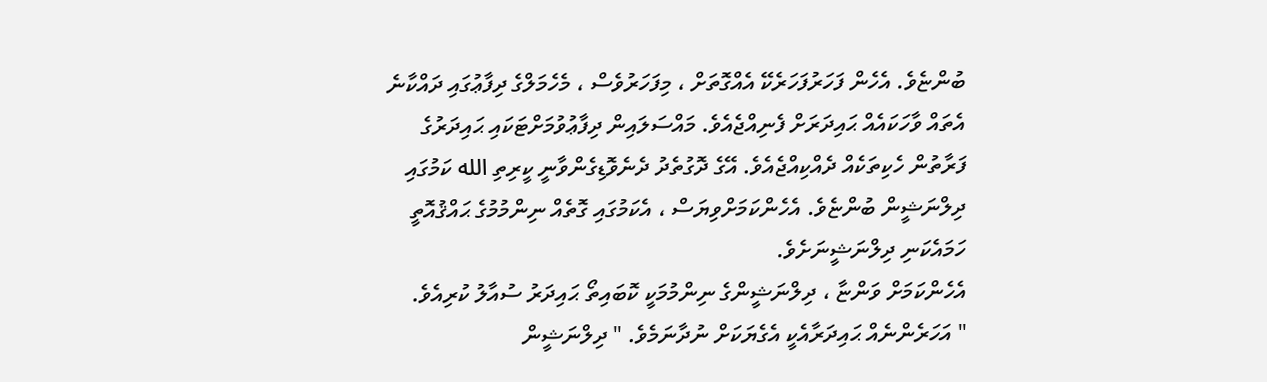ބުންޏެވެ. އެހެން ފަހަރުފަހަރެކޭ އެއްގޮތަށް ، މިފަހަރުވެސް ، މެހެމަލްގެ ދިފާޢުގައި ދައްކާނެ އެތައް ވާހަކައެއް ޙައިދަރަށް ފެނިއްޖެއެވެ. މައްސަލައިން ދިފާޢުވުމަށްޓަކައި ޙައިދަރުގެ ފަރާތުން ހެކިތަކެއް ދެއްކިއްޖެއެވެ. އޭގެ ދޮގުތެދު ދެނެވޮޑިގެންވާނީ ކީރިތި الله ކަމުގައި ދިލްނަޝީން ބުންޏެވެ. އެހެންކަމަށްވިޔަސް ، އެކަމުގައި ގޮތެއް ނިންމުމުގެ ޙައްޤުއޮތީ ހަމައެކަނި ދިލްނަޝީނަށެވެ.
އެހެންކަމަށް ވަންޏާ ، ދިލްނަޝީންގެ ނިންމުމަކީ ކޮބައިތޯ ޙައިދަރު ސުއާލު ކުރިއެވެ.
" އަހަރެންނެއް ޙައިދަރާއެކީ އެގެޔަކަށް ނުދާނަމެވެ. " ދިލްނަޝީން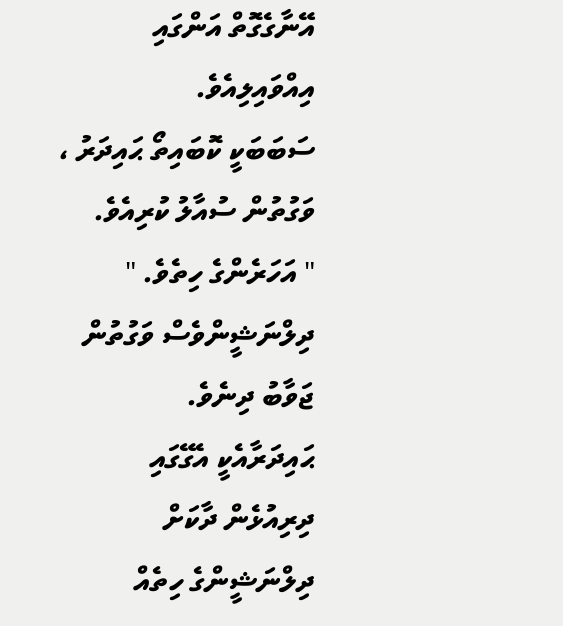އޭނާގެގޮތް އަންގައި އިއްވައިލިއެވެ.
ސަބަބަކީ ކޮބައިތޯ ޙައިދަރު ، ވަގުތުން ސުއާލު ކުރިއެވެ.
" އަހަރެންގެ ހިތެވެ. " ދިލްނަޝީންވެސް ވަގުތުން ޖަވާބު ދިނެވެ.
ޙައިދަރާއެކީ އެގޭގައި ދިރިއުޅެން ދާކަށް ދިލްނަޝީންގެ ހިތެއް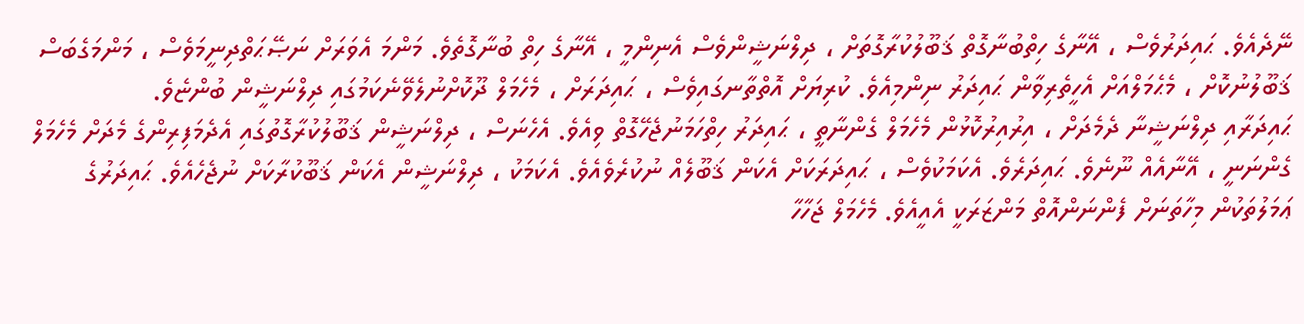ނޭދެއެވެ. ޙައިދަރުވެސް ، އޭނާގެ ހިތްބުނާގޮތް ޤަބޫލުކުރާގޮތަށް ، ދިލްނަޝީންވެސް އެނިންމީ ، އޭނާގެ ހިތް ބުނާގޮތެވެ. މަންމަ އެވަރަށް ނަޞޭޙަތްދިނީމަވެސް ، މަންމަގެބަސް ޤަބޫލުނުކޮށް ، މެޙެމަލްއަށް އެހީތެރިވާން ޙައިދަރު ނިންމިއެވެ. ކުރިޔަށް އޮތްތާނގައިވެސް ، ޙައިދަރަށް ، މެހެމަލް ދޫކޮށްނުލެވޭނެކަމުގައި ދިލްނަޝީން ބުންޏެވެ.
ޙައިދަރާއި ދިލްނަޝީނާ ދެމެދަށް ، އިރުއިރުކޮޅުން މެހެމަލް ގެންނާތީ ، ޙައިދަރު ހިތްހަމަނުޖެހޭގޮތް ވިއެވެ. އެހެނަސް ، ދިލްނަޝީން ޤަބޫލުކުރާގޮތުގައި އެދެމަފިރިންގެ މެދަށް މެހެމަލް ގެންނަނީ ، އޭނާއެއް ނޫނެވެ. ޙައިދަރެވެ. އެކަމަކުވެސް ، ޙައިދަރަކަށް އެކަން ޤަބޫލެއް ނުކުރެވެއެވެ. އެކަމަކު ، ދިލްނަޝީން އެކަން ޤަބޫކުރާކަށް ނުޖެހެއެވެ. ޙައިދަރުގެ ޢަމަލުތަކުން މިހާތަނަށް ފެންނަންއޮތް މަންޒަރަކީ އެއީއެވެ. މެހެމަލް ޖަހާހާ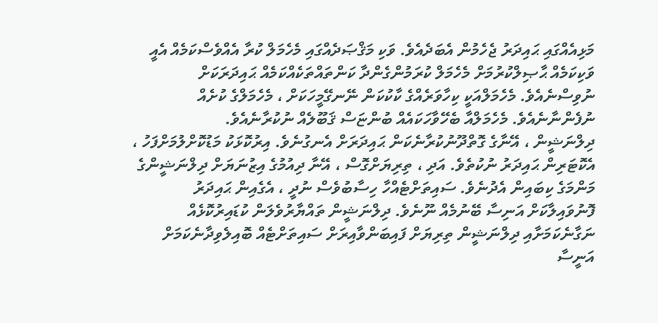މަޅިއެއްގައި ޙައިދަރު ޖެހެމުން އެބަދެއެވެ. ވަކި މަޤްޞަދެއްގައި މެހެމަލް ކުރާ އެއްވެސްކަމެއް އެއީ ވަކިކަމެއް ޙާޞިލްކުރުމަށް މެހެމަލް ކުރަމުންގެންދާ ކަންތައްތަކެއްކަމެއް ޙައިދަރަކަށް ނުވިސްނެއެވެ. މެހެމަލްއަކީ ކިހާވަރެއްގެ ކާކުކަން ނޭނގޭމީހަކަށް ، މެހެމަލްގެ ކުށެއް ނުފެންނާނެއެވެ. މެހެމަލްއާ ބެހޭވާހަކައެއް ބުންޏަސް ޤަބޫލެއް ނުކުރާނެއެވެ.
ދިލްނަޝީން ، އޭނާގެ ގޮތްދޫނުކުރާނެކަން ޙައިދަރަށް އެނގުނެވެ. އިރުކޮޅަކު މަޑުކޮށްލުމަށްފަހު ، އެކޮޓަރިން ޙައިދަރު ނުކުތެވެ. އަދި ، ތިރިޔަށްގޮސް ، އޭނާ ދިއުމުގެ އިޒުނަޔަށް ދިލްނަޝީންގެ މަންމަގެ ކިބައިން އެދުނެވެ. ސައިތަށްޓެއްހާ ހިސާބުވެސް ނުދީ ، އެގެއިން ޙައިދަރު ފޮނުވައިލާކަށް އަނިސާ ބޭނުމެއް ނޫނެވެ. ދިލްނަޝީން ތައްޔާރުވެލަން ކުޑައިރުކޮޅެއް ނަގާނެކަމަށާއި ދިލްނަޝީން ތިރިޔަށް ފައިބަންވާއިރަށް ސައިތަށްޓެއް ބޮއިލެވިދާނެކަމަށް އަނީސާ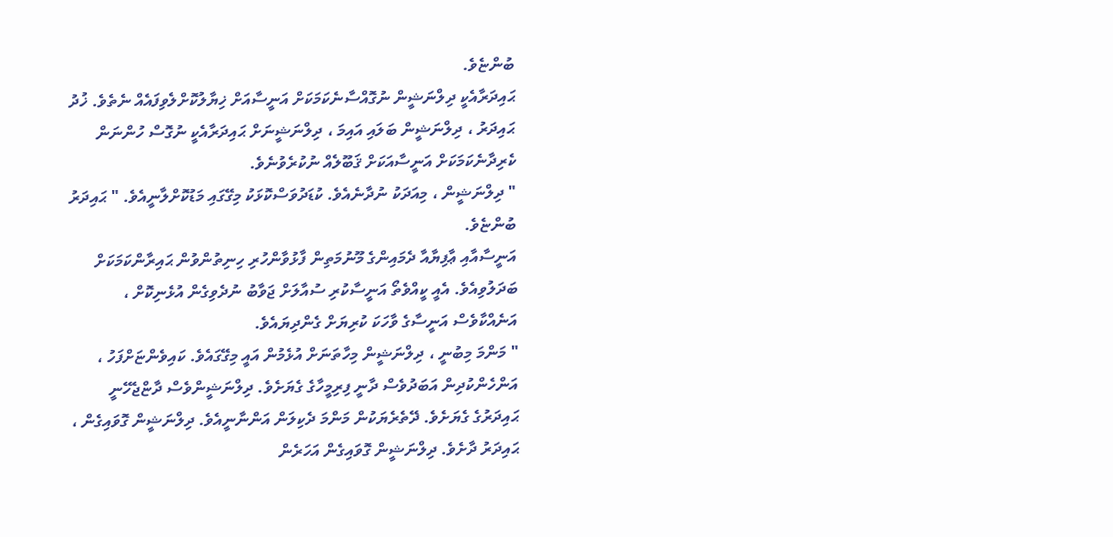ބުންޏެވެ.
ޙައިދަރާއެކީ ދިލްނަޝީން ނުގޮއްސާނެކަމަކަށް އަނީސާއަށް ޚިޔާލުކޮށްލެވިފައެއް ނެތެވެ. ޚުދު ޙައިދަރު ، ދިލްނަޝީން ބަލައި އައިމަ ، ދިލްނަޝީނަށް ޙައިދަރާއެކީ ނުގޮސް ހުންނަން ކެރިދާނެކަމަކަށް އަނީސާއަކަށް ޤަބޫލެއް ނުކުރެވުނެވެ.
" ދިލްނަޝީން ، މިއަދަކު ނުދާނެއެވެ. ކުޑަދުވަސްކޮޅަކު މިގޭގައި މަޑުކޮށްލާނީއެވެ. " ޙައިދަރު ބުންޏެވެ.
އަނީސާއާއި ޢާފިޔާއާ ދެމައިންގެ މޫނުމަތިން ފާޅުވާންހުރި ހިނިތުންވުން ޙައިރާންކަމަކަށް ބަދަލުވިއެވެ. އެއީ ކީއްވެތޯ އަނީސާކުރި ސުއާލަށް ޖަވާބު ނުދެވިގެން އުޅެނިކޮށް ، އަނެއްކާވެސް އަނީސާގެ ވާހަކަ ކުރިޔަށް ގެންދިޔައެވެ.
" މަންމަ މިބުނީ ، ދިލްނަޝީން މިހާތަނަށް އުޅެމުން އައީ މިގޭގައެވެ. ކައިވެންޏަށްފަހު ، އަންހެންކުދިން އަބަދުވެސް ދާނީ ފިރިމީހާގެ ގެޔަށެވެ. ދިލްނަޝީންވެސް ދާޏްޖެހޭނީ ޙައިދަރުގެ ގެޔަށެވެ. ދޭތެރެޔަކުން މަންމަ ދެކިލަން އަންނާނީއެވެ. ދިލްނަޝީން ގޮވައިގެން ، ޙައިދަރު ދާށެވެ. ދިލްނަޝީން ގޮވައިގެން އަހަރެން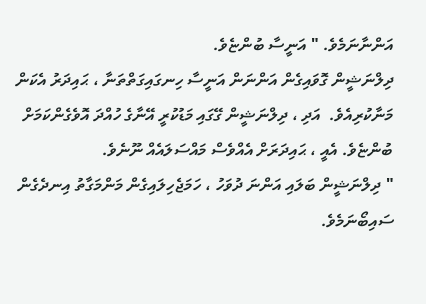އަންނާނަމެވެ. " އަނީސާ ބުންޏެވެ.
ދިލްނަޝީން ގޮވައިގެން އަންނަން އަނީސާ ހިނގައިގަތްތަނާ ، ޙައިދަރު އެކަން މަނާކުރިއެވެ.  އަދި ، ދިލްނަޝީން ގޭގައި މަޑުކުރީ އޭނާގެ ހުއްދަ އޮވެގެންކަމަށް ބުންޏެވެ. އެއީ ، ޙައިދަރަށް އެއްވެސް މައްސަލައެއް ނޫނެވެ.
" ދިލްނަޝީން ބަލައި އަންނަ ދުވަހު ، ހަމަޖެހިލައިގެން މަންމަގާތު އިނދެގެން ސައިބޯނަމެވެ.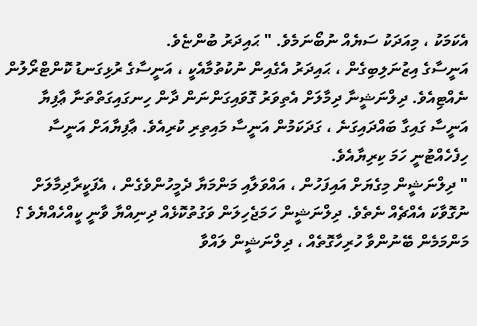އެކަމަކު ، މިއަދަކު ސަޔެއް ނުބޯނަމެވެ. " ޙައިދަރު ބުންޏެވެ.
އަނީސާގެ އިޒުނަލިބިގެން ، ޙައިދަރު އެގެއިން ނުކުތުމާއެކީ ، އަނީސާގެ ރުޅިގަނޑު ކޮންޓްރޯލުން ނެއްޓިއެވެ. ދިލްނަޝީނާ ދިމާލަށް އެތިވަރު ގޮވައިގަންނަން ދާން ހިނގައިގަތްތަނާ ޢާފިޔާ އަނީސާ ގައިގާ ބައްދައިގަނެ ، ގަދަކަމުން އަނީސާ މައިތިރި ކުރިއެވެ. ޢާފިޔާއަށް އަނީސާ ހިފެހެއްޓުނީ ހަމަ ކިރިޔާއެވެ.
" ދިލްނަޝީން މިގެޔަށް އައިފަހުން ، އައްވަލާއި މަންމަޔާ ދެމީހުންވެގެން ، އެފަކީރާދިމާލަށް ނުގޮވާކަ އެއްޗެއް ނެތެވެ. ދިލްނަޝީން ހަމަޖެހިލަން ވަގުތުކޮޅެއް ދިނިއްޔާ ވާނީ ކީއްހެއްޔެވެ ؟ މަންމަމެން ބޭނުންވާ ހުރިހާގޮތެއް ، ދިލްނަޝީން ލައްވާ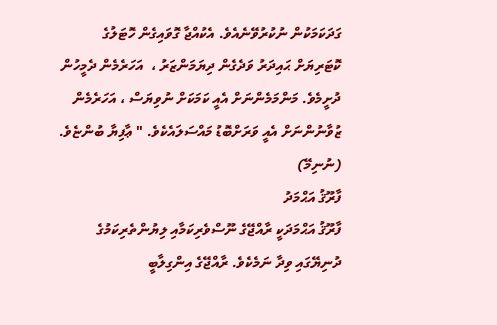ގަދަކަމަކުން ނުކުރުވޭނެއެވެ. އެކުއްޖާ ގޮވައިގެން ހޮޓަލުގެ ކޮޓަރިޔަށް ޙައިދަރު ވަދެގެން ދިޔަމަންޒަރު ،  އަހަރެމެން ދެމީހުން ދުށީމެވެ. މަންމަމެންނަށް އެއީ ކަމަކަށް ނުވިޔަސް ، އަހަރެމެން ޒުވާނުންނަށް އެއީ ވަރަށްބޮޑު މައްސަލައެކެވެ. " ޢާފިޔާ ބުންޏެވެ. (ނުނިމޭ)
ފާރޫޤު އަޙްމަދު
ފާރޫޤު އަޙްމަދަކީ ރާއްޖޭގެ ނޫސްވެރިކަމާއި ލިޔުންތެރިކަމުގެ ދުނިޔޭގައި ވިދާ ނަމެކެވެ. ރާއްޖޭގެ އިންގިލާބީ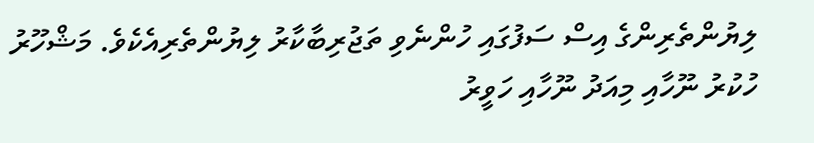ލިޔުންތެރިންގެ އިސް ސަފުގައި ހުންނެވި ތަޖުރިބާކާރު ލިޔުންތެރިއެކެވެ. މަޝްހޫރު ހުކުރު ނޫހާއި މިއަދު ނޫހާއި ހަވީރު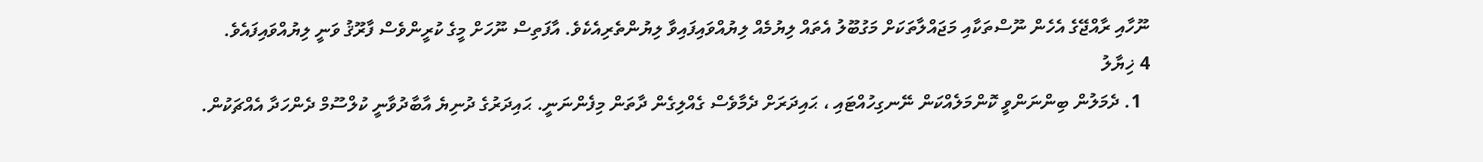ނޫހާއި ރާއްޖޭގެ އެހެން ނޫސްތަކާއި މަޖައްލާތަކަށް މަގުބޫލު އެތައް ލިޔުމެއް ލިޔުއްވައިފައިވާ ލިޔުންތެރިއެކެވެ. އާފަތިސް ނޫހަށް މީގެ ކުރީންވެސް ފާރޫޤު ވަނީ ލިޔުއްވައިފައެވެ.
4 ޚިޔާލު
  1. ދެމަލުން ބިންނަންވީ ކޮންމަލެއްކަން ނޭނގިހުއްޓައި ، ޙައިދަރަށް ދެމާވެސް ގެއްލިގެން ދާތަން މިފެންނަނީ. ޙައިދަރުގެ ދުނިޔެ އާބާދުވާނީ ކުލްސޫމް ދެންހަދާ އެއްޗަކުން.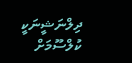ދިލްނަޝީނަކީ ކުލްސޫމަށް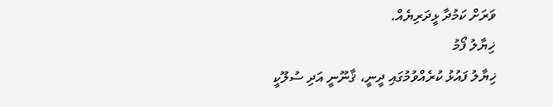ވަރަށް ކަމުދާ ޅީދަރިޔެއް.
ޚިޔާލު ފޯމު
ޚިޔާލު ފައުޅު ކުރެއްވުމުގައި ދީނީ، ޤާނޫނީ އަދި ސުލޫކީ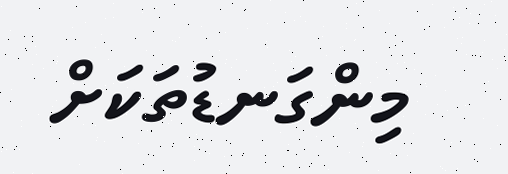މިންގަނޑުތަކަށް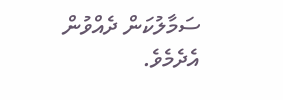ސަމާލުކަން ދެއްވުން އެދެމެވެ.